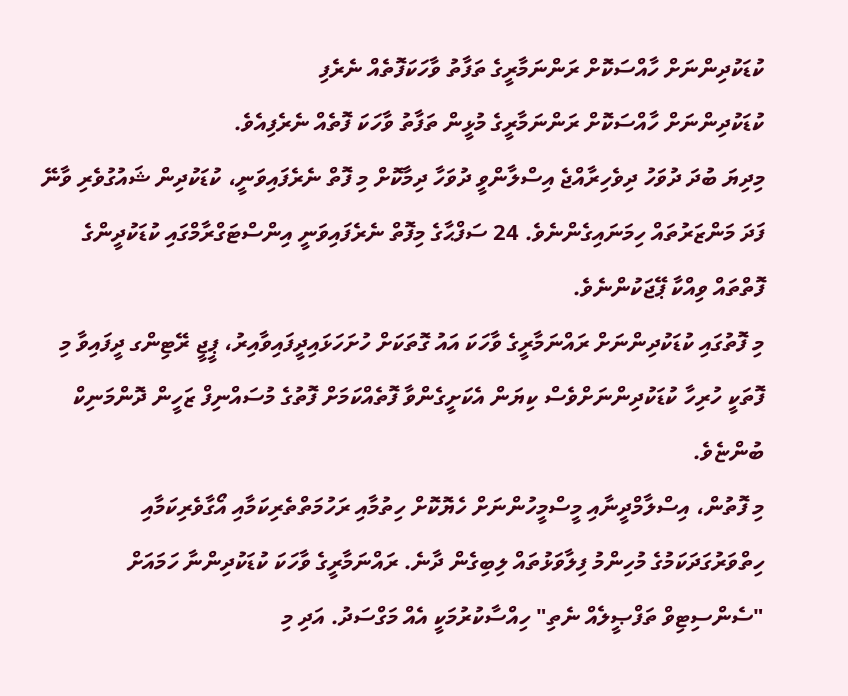ކުޑަކުދިންނަށް ހާއްސަކޮށް ރަންނަމާރީގެ ތަފާތު ވާހަކަފޮތެއް ނެރެފި
ކުޑަކުދިންނަށް ހާއްސަކޮށް ރަންނަމާރީގެ މުޅީން ތަފާތު ވާހަކަ ފޮތެއް ނެރެފިއެވެ.
މިދިޔަ ބުދަ ދުވަހު ދިވެހިރާއްޖެ އިސްލާންވީ ދުވަހާ ދިމާކޮށް މި ފޮތް ނެރެފައިވަނީ، ކުޑަކުދިން ޝައުގުވެރި ވާނޭ ފަދަ މަންޒަރުތައް ހިމަނައިގެންނެވެ. 24 ސަފްޙާގެ މިފޮތް ނެރެފައިވަނީ އިންސްޓަގްރާމްގައި ކުޑަކުދީންގެ ފޮތްތައް ވިއްކާ ޕޭޖަކުންނެވެ.
މި ފޮތުގައި ކުޑަކުދިންނަށް ރައްނަމާރީގެ ވާހަކަ އައު ގޮތަކަށް ހުށަހަޅައިދީފައިވާއިރު، ޕީޖީ ރޭޓިންގ ދީފައިވާ މި ފޮތަކީ ހުރިހާ ކުޑަކުދިންނަށްވެސް ކިޔަން އެކަށީގެންވާ ފޮތެއްކަމަށް ފޮތުގެ މުސައްނިފް ޒަހީން ދޮންމަނިކް ބުންޏެވެ.
މި ފޮތުން، އިސްލާމްދީނާއި މީސްމީހުންނަށް ހެޔޮކޮށް ހިތުމާއި ރަހުމަތްތެރިކަމާއި އޯގާވެރިކަމާއި ހިތްވަރުގަދަކަމުގެ މުހިންމު ފިލާވަޅުތައް ލިބިގެން ދާނެ. ރައްނަމާރީގެ ވާހަކަ ކުޑަކުދިންނާ ހަމައަށް "ސެންސިޓިވް ތަފްޞީލެއް ނެތި" ހިއްސާކުރުމަކީ އެއް މަގްސަދު. އަދި މި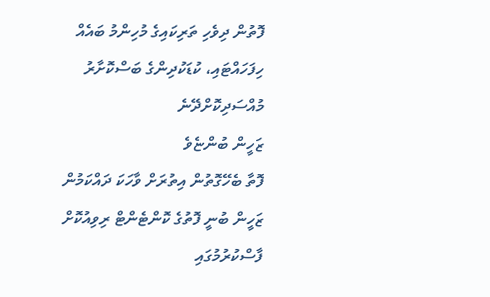ފޮތުން ދިވެހި ތަރިކައިގެ މުހިންމު ބައެއް ހިފަހައްޓައި، ކުޑަކުދިންގެ ބަސްކޮށާރު މުއްސަދިކޮށްދޭނެ
ޒަހީން ބުންޏެވެ
ފޮތާ ބެހޭގޮތުން އިތުރަށް ވާހަކަ ދައްކަމުން ޒަހީން ބުނީ ފޮތުގެ ކޮންޓެންޓް ރިވިއުކޮށް ފާސްކުރުމުގައި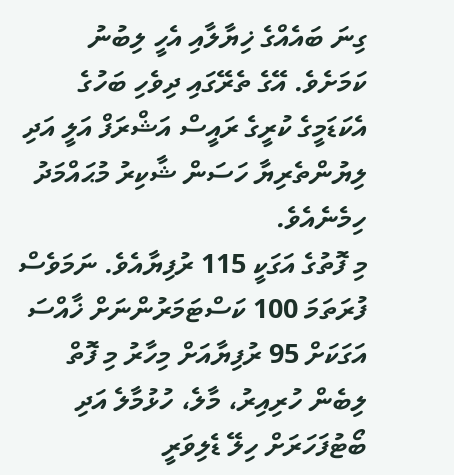ގިނަ ބައެއްގެ ޚިޔާލާއި އެހީ ލިބުނު ކަމަށެވެ. އޭގެ ތެރޭގައި ދިވެހި ބަހުގެ އެކަޑަމީގެ ކުރީގެ ރައީސް އަޝްރަފް އަލީ އަދި ލިޔުންތެރިޔާ ހަސަން ޝާކިރު މުޙައްމަދު ހިމެނެއެވެ.
މި ފޮތުގެ އަގަކީ 115 ރުފިޔާއެވެ. ނަމަވެސް ފުރަތަމަ 100 ކަސްޓަމަރުންނަށް ޚާއްސަ އަގަކަށް 95 ރުފިޔާއަށް މިހާރު މި ފޮތް ލިބެން ހުރިއިރު، މާލެ، ހުޅުމާލެ އަދި ބޯޓުފަހަރަށް ހިލޭ ޑެލިވަރީ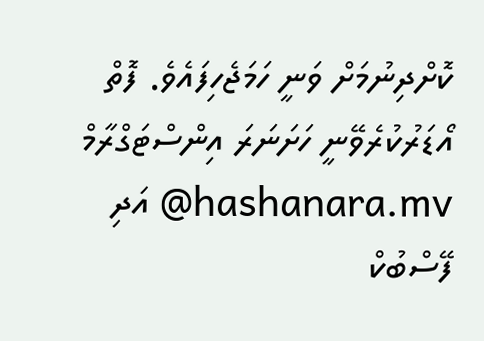ކޮށްދިނުމަށް ވަނީ ހަމަޖެހިފައެވެ. ފޮތް އޯޑަރުކުރެވޭނީ ހަށަނަރަ އިންސްޓަގްރާމް hashanara.mv@ އަދި ފޭސްބުކް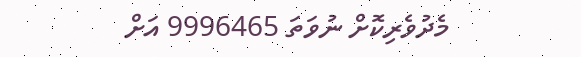މެދުވެރިކޮށް ނުވަތަ 9996465 އަށް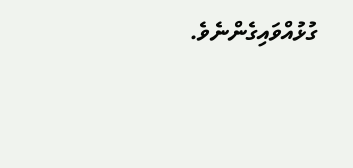ގުޅުއްވައިގެންނެވެ.